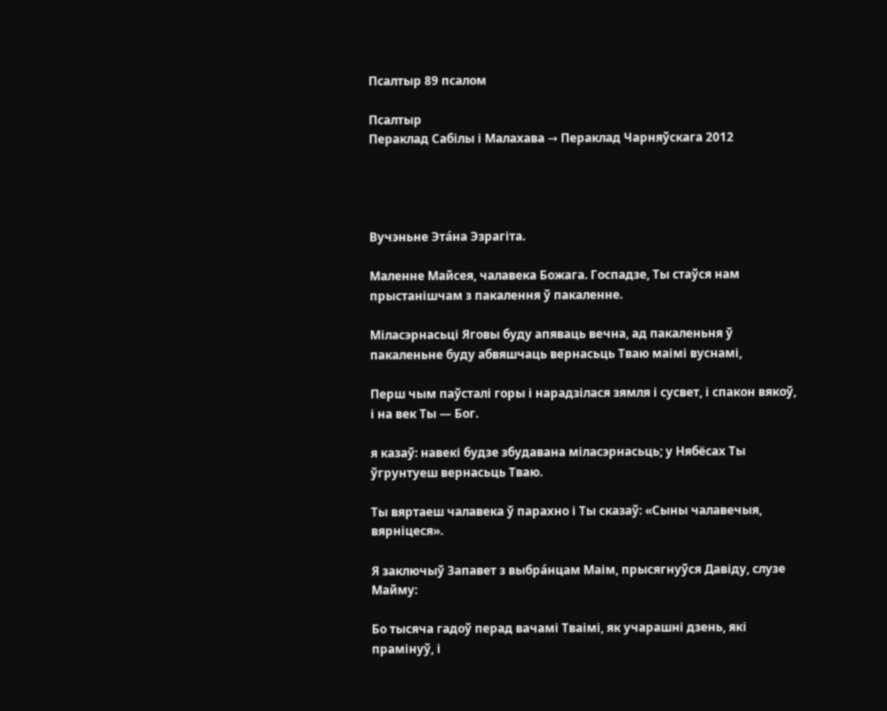Псалтыр 89 псалом

Псалтыр
Пераклад Сабілы і Малахава → Пераклад Чарняўскага 2012




Вучэньне Эта́на Эзрагіта.

Маленне Майсея, чалавека Божага. Госпадзе, Ты стаўся нам прыстанішчам з пакалення ў пакаленне.

Міласэрнасьці Яговы буду апяваць вечна, ад пакаленьня ў пакаленьне буду абвяшчаць вернасьць Тваю маімі вуснамі,

Перш чым паўсталі горы і нарадзілася зямля і сусвет, і спакон вякоў, і на век Ты — Бог.

я казаў: навекі будзе збудавана міласэрнасьць; у Нябёсах Ты ўгрунтуеш вернасьць Тваю.

Ты вяртаеш чалавека ў парахно і Ты сказаў: «Сыны чалавечыя, вярніцеся».

Я заключыў Запавет з выбра́нцам Маім, прысягнуўся Давіду, слузе Майму:

Бо тысяча гадоў перад вачамі Тваімі, як учарашні дзень, які прамінуў, і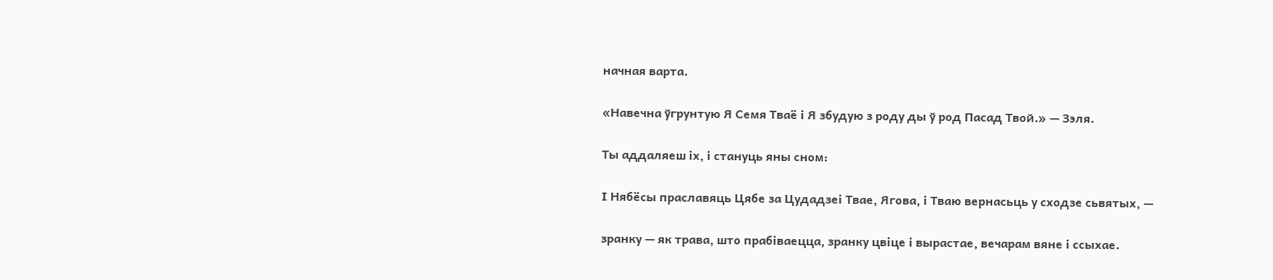начная варта.

«Навечна ўгрунтую Я Семя Тваё і Я збудую з роду ды ў род Пасад Твой.» — Зэля.

Ты аддаляеш іх, і стануць яны сном:

І Нябёсы праславяць Цябе за Цудадзеі Твае, Ягова, і Тваю вернасьць у сходзе сьвятых, —

зранку — як трава, што прабіваецца, зранку цвіце і вырастае, вечарам вяне і ссыхае.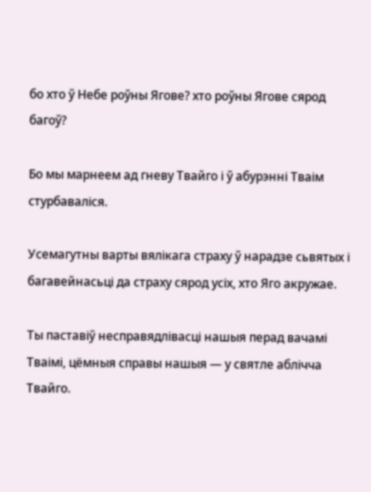бо хто ў Небе роўны Ягове? хто роўны Ягове сярод багоў?

Бо мы марнеем ад гневу Твайго і ў абурэнні Тваім стурбаваліся.

Усемагутны варты вялікага страху ў нарадзе сьвятых і багавейнасьці да страху сярод усіх, хто Яго акружае.

Ты паставіў несправядлівасці нашыя перад вачамі Тваімі, цёмныя справы нашыя — у святле аблічча Твайго.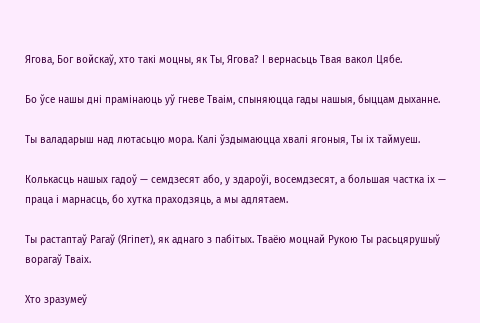Ягова, Бог войскаў, хто такі моцны, як Ты, Ягова? І вернасьць Твая вакол Цябе.

Бо ўсе нашы дні прамінаюць уў гневе Тваім, спыняюцца гады нашыя, быццам дыханне.

Ты валадарыш над лютасьцю мора. Калі ўздымаюцца хвалі ягоныя, Ты іх таймуеш.

Колькасць нашых гадоў — семдзесят або, у здароўі, восемдзесят, а большая частка іх — праца і марнасць, бо хутка праходзяць, а мы адлятаем.

Ты растаптаў Рагаў (Ягіпет), як аднаго з пабітых. Тваёю моцнай Рукою Ты расьцярушыў ворагаў Тваіх.

Хто зразумеў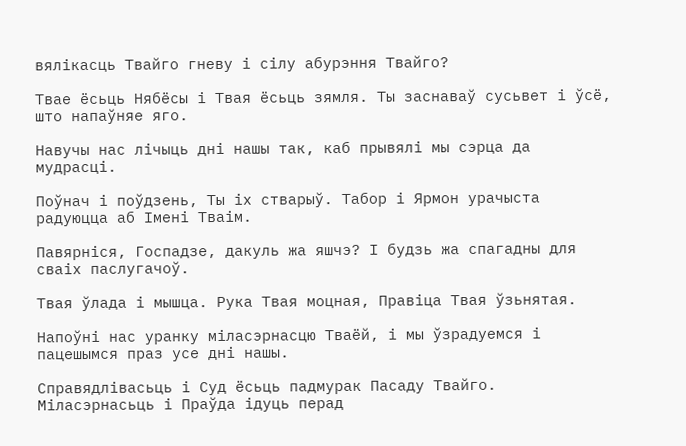вялікасць Твайго гневу і сілу абурэння Твайго?

Твае ёсьць Нябёсы і Твая ёсьць зямля. Ты заснаваў сусьвет і ўсё, што напаўняе яго.

Навучы нас лічыць дні нашы так, каб прывялі мы сэрца да мудрасці.

Поўнач і поўдзень, Ты іх стварыў. Табор і Ярмон урачыста радуюцца аб Імені Тваім.

Павярніся, Госпадзе, дакуль жа яшчэ? І будзь жа спагадны для сваіх паслугачоў.

Твая ўлада і мышца. Рука Твая моцная, Правіца Твая ўзьнятая.

Напоўні нас уранку міласэрнасцю Тваёй, і мы ўзрадуемся і пацешымся праз усе дні нашы.

Справядлівасьць і Суд ёсьць падмурак Пасаду Твайго. Міласэрнасьць і Праўда ідуць перад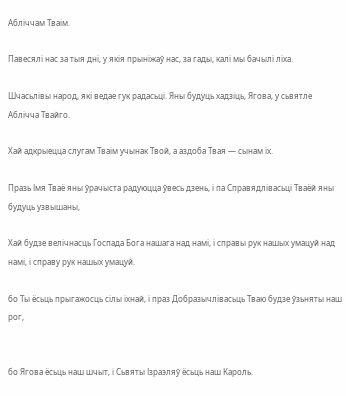Абліччам Тваім.

Павесялі нас за тыя дні, у якія прыніжаў нас, за гады, калі мы бачылі ліха.

Шчасьлівы народ, які ведае гук радасьці. Яны будуць хадзіць, Ягова, у сьвятле Аблічча Твайго.

Хай адкрыецца слугам Тваім учынак Твой, а аздоба Твая — сынам іх.

Празь Імя Тваё яны ўрачыста радуюцца ўвесь дзень, і па Справядлівасьці Тваёй яны будуць узвышаны,

Хай будзе велічнасць Госпада Бога нашага над намі, і справы рук нашых умацуй над намі, і справу рук нашых умацуй.

бо Ты ёсьць прыгажосць сілы іхнай, і праз Добразычлівасьць Тваю будзе ўзьняты наш рог,


бо Ягова ёсьць наш шчыт, і Сьвяты Ізраэляў ёсьць наш Кароль.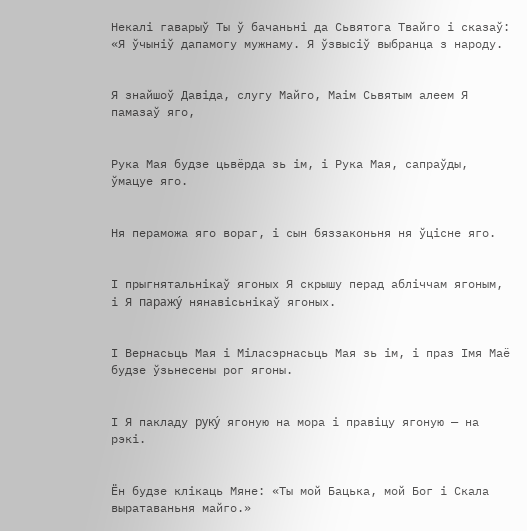Некалі гаварыў Ты ў бачаньні да Сьвятога Твайго і сказаў: «Я ўчыніў дапамогу мужнаму. Я ўзвысіў выбранца з народу.


Я знайшоў Давіда, слугу Майго, Маім Сьвятым алеем Я памазаў яго,


Рука Мая будзе цьвёрда зь ім, і Рука Мая, сапраўды, ўмацуе яго.


Ня пераможа яго вораг, і сын бяззаконьня ня ўцісне яго.


І прыгнятальнікаў ягоных Я скрышу перад абліччам ягоным, і Я паражу́ нянавісьнікаў ягоных.


І Вернасьць Мая і Міласэрнасьць Мая зь ім, і праз Імя Маё будзе ўзьнесены рог ягоны.


І Я пакладу руку́ ягоную на мора і правіцу ягоную — на рэкі.


Ён будзе клікаць Мяне: «Ты мой Бацька, мой Бог і Скала выратаваньня майго.»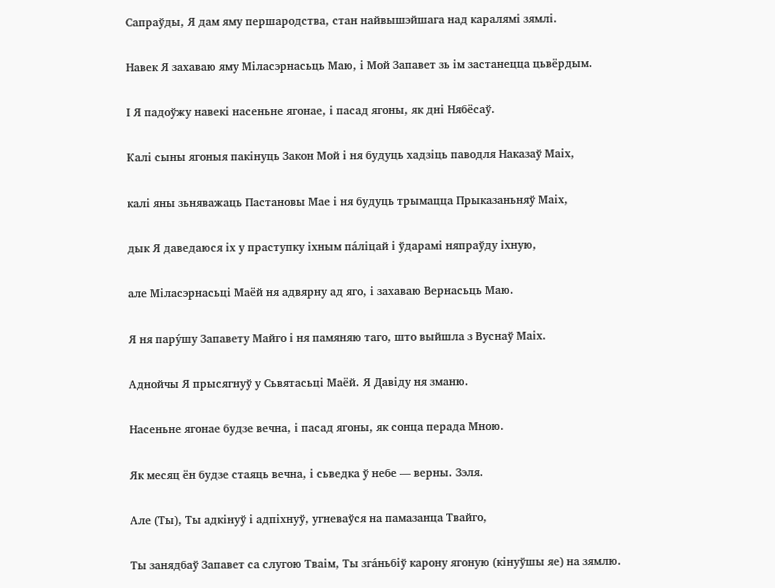Сапраўды, Я дам яму першародства, стан найвышэйшага над каралямі зямлі.


Навек Я захаваю яму Міласэрнасьць Маю, і Мой Запавет зь ім застанецца цьвёрдым.


І Я падоўжу навекі насеньне ягонае, і пасад ягоны, як дні Нябёсаў.


Калі сыны ягоныя пакінуць Закон Мой і ня будуць хадзіць паводля Наказаў Маіх,


калі яны зьняважаць Пастановы Мае і ня будуць трымацца Прыказаньняў Маіх,


дык Я даведаюся іх у праступку іхным па́ліцай і ўдарамі няпраўду іхную,


але Міласэрнасьці Маёй ня адвярну ад яго, і захаваю Вернасьць Маю.


Я ня пару́шу Запавету Майго і ня памяняю таго, што выйшла з Вуснаў Маіх.


Аднойчы Я прысягнуў у Сьвятасьці Маёй. Я Давіду ня зманю.


Насеньне ягонае будзе вечна, і пасад ягоны, як сонца перада Мною.


Як месяц ён будзе стаяць вечна, і сьведка ў небе — верны. Зэля.


Але (Ты), Ты адкінуў і адпіхнуў, угневаўся на памазанца Твайго,


Ты занядбаў Запавет са слугою Тваім, Ты зга́ньбіў карону ягоную (кінуўшы яе) на зямлю.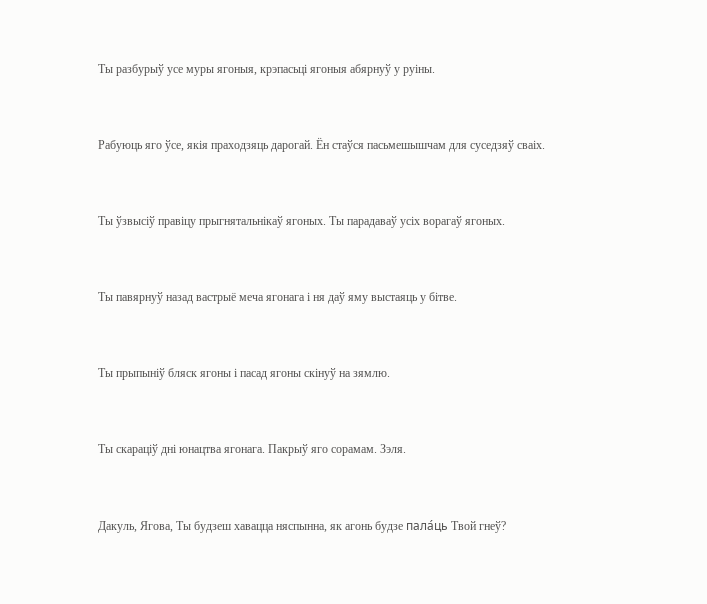Ты разбурыў усе муры ягоныя, крэпасьці ягоныя абярнуў у руіны.


Рабуюць яго ўсе, якія праходзяць дарогай. Ён стаўся пасьмешышчам для суседзяў сваіх.


Ты ўзвысіў правіцу прыгнятальнікаў ягоных. Ты парадаваў усіх ворагаў ягоных.


Ты павярнуў назад вастрыё меча ягонага і ня даў яму выстаяць у бітве.


Ты прыпыніў бляск ягоны і пасад ягоны скінуў на зямлю.


Ты скараціў дні юнацтва ягонага. Пакрыў яго сорамам. Зэля.


Дакуль, Ягова, Ты будзеш хавацца няспынна, як агонь будзе пала́ць Твой гнеў?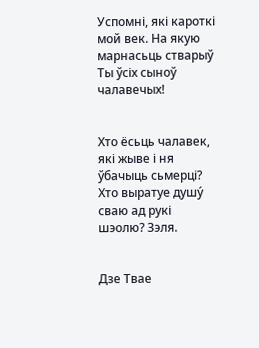Успомні, які кароткі мой век. На якую марнасьць стварыў Ты ўсіх сыноў чалавечых!


Хто ёсьць чалавек, які жыве і ня ўбачыць сьмерці? Хто выратуе душу́ сваю ад рукі шэолю? Зэля.


Дзе Твае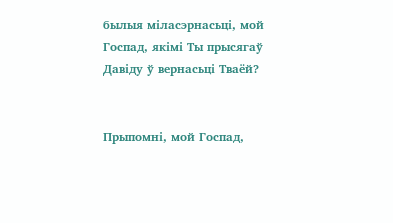былыя міласэрнасьці, мой Госпад, якімі Ты прысягаў Давіду ў вернасьці Тваёй?


Прыпомні, мой Госпад,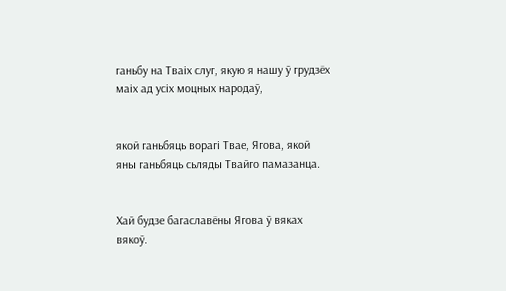ганьбу на Тваіх слуг, якую я нашу ў грудзёх маіх ад усіх моцных народаў,


якой ганьбяць ворагі Твае, Ягова, якой яны ганьбяць сьляды Твайго памазанца.


Хай будзе багаславёны Ягова ў вяках вякоў.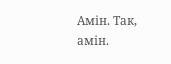Амін. Так, амін.